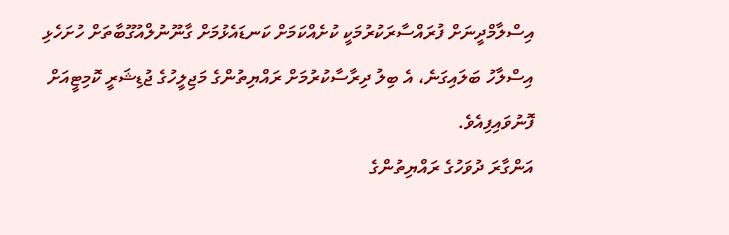އިސްލާމްދީނަށް ފުރައްސާރަކުރުމަކީ ކުށެއްކަމަށް ކަނޑައެޅުމަށް ގާނޫނުލްއުގޫބާތަށް ހުށަހެޅި އިސްލާހު ބަލައިގަނެ، އެ ބިލު ދިރާސާކުރުމަށް ރައްޔިތުންގެ މަޖިލީހުގެ ޖުޑިޝަރީ ކޮމިޓީއަށް ފޮނުވައިފިއެވެ.
އަންގާރަ ދުވަހުގެ ރައްޔިތުންގެ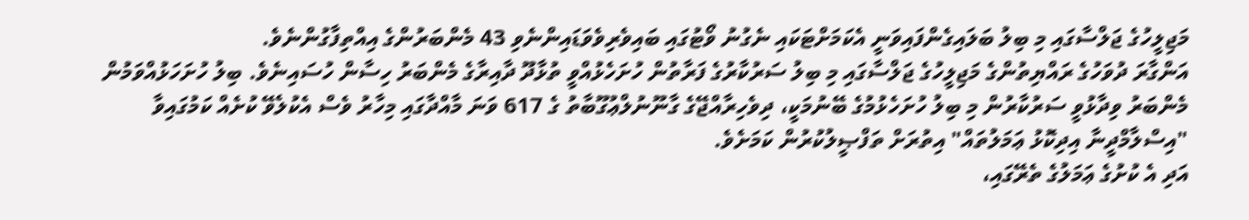މަޖިލީހުގެ ޖަލްސާގައި މި ބިލު ބަލައިގެންފައިވަނީ އެކަމަށްޓަކައި ނެގުނު ވޯޓުގައި ބައިވެރިވެވަޑައިންނެވި 43 މެންބަރުންގެ އިއްތިފާގުންނެވެ.
އަންގާރަ ދުވަހުގެ ރައްޔިތުންގެ މަޖިލީހުގެ ޖަލްސާގައި މި ބިލު ސަރުކާރުގެ ފަރާތުން ހުށަހެޅުއްވީ ތުޅާދޫ ދާއިރާގެ މެންބަރު ހިސާން ހުސައިނެވެ. ބިލު ހުށަހަޅުއްވަމުން މެންބަރު ވިދާޅުވީ ސަރުކާރުން މި ބިލު ހުށަހެޅުމުގެ ބޭނުމަކީ، ދިވެހިރާއްޖޭގެ ގާނޫނުލްޢުގޫބާތު ގެ 617 ވަނަ މާއްދާގައި މިހާރު ވެސް އެކުލެވޭ ކުށެއް ކަމުގައިވާ "އިސްލާމްދީނާ އިދިކޮޅު ޢަމަލުތައް" އިތުރަށް ތަފްޞީލުކުރުން ކަމަށެވެ.
އަދި އެ ކުށުގެ ޢަމަލުގެ ތެރޭގައި،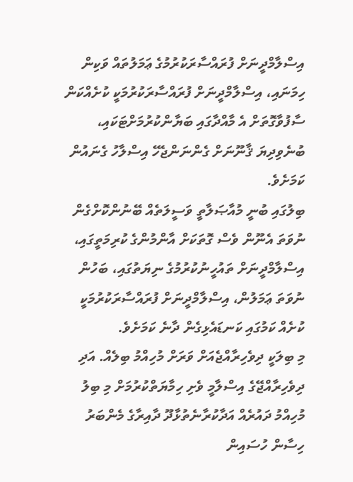އިސްލާމްދީނަށް ފުރައްސާރަކުރުމުގެ ޢަމަލުތައް ވަކިން ހިމަނައި، އިސްލާމްދީނަށް ފުރައްސާރަކުރުމަކީ ކުށެއްކަން ސާފުވާގޮތަށް އެ މާއްދާގައި ބަޔާންކުރުމަށްޓަކައި، ބުނެވިދިޔަ ޤާނޫނަށް ގެންނަންޖެހޭ އިސްލާހު ގެނައުން ކަމަށެވެ.
ބިލުގައި ބުނީ މުއާޞަލާތީ ވަސީލަތެއް ބޭނުންކޮށްގެން ނުވަތަ އެނޫން ވެސް ގޮތަކަށް އާންމުންގެ ކުރިމަތީގައި، އިސްލާމްދީނަށް ތައުހީނުކުރުމުގެ ނިޔަތުގައި، ބަހުން ނުވަތަ ޢަމަލުން، އިސްލާމްދީނަށް ފުރައްސާރަކުރުމަކީ ކުށެއް ކަމުގައި ކަނޑައެޅިގެން ދާނެ ކަމަށެވެ.
މި ބިލަކީ ދިވެހިރާއްޖެއަށް ވަރަށް މުހިއްމު ބިލެއް. އަދި ދިވެހިރާއްޖޭގެ އިސްލާމީ ވެށި ހިމާޔަތްކުރުމަށް މި ބިލު މުހިއްމު ދައުރެއް އަދާކުރާނެތުޅާދޫ ދާއިރާގެ މެންބަރު ހިސާން ހުސައިން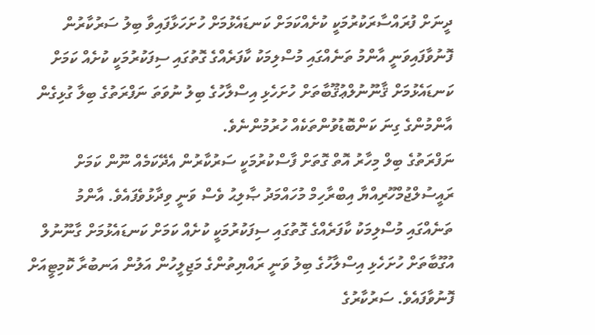ދީނަށް ފުރައްސާރަކުރުމަކީ ކުށެއްކަމަށް ކަނޑައެޅުމަށް ހުށަހަޅާފައިވާ ބިލު ސަރުކާރުން ފޮނުވާފައިވަނީ އާންމު ތަނެއްގައި މުސްލިމަކު ކާފަރެއްގެ ގޮތުގައި ސިފަކުރުމަކީ ކުށެއް ކަމަށް ކަނޑައެޅުމަށް ޤާނޫނުލްޢުޤޫބާތަށް ހުށަހެޅި އިސްލާހުގެ ބިލު ނުވަތަ ނަފްރަތުގެ ބިލާ ގުޅިގެން އާންމުންގެ ގިނަ ކަންބޮޑުވުންތަކެއް ހުރުމުންނެވެ.
ނަފްރަތުގެ ބިލް މިހާރު އޮތް ގޮތަށް ފާސްކުރުމަކީ ސަރުކާރުން އެދޭކަމެއް ނޫން ކަމަށް ރައީސުލްޖުމްހޫރިއްޔާ އިބްރާހިމް މުހައްމަދު ޞާލިޙު ވެސް ވަނީ ވިދާޅުވެފައެވެ. އާންމު ތަނެއްގައި މުސްލިމަކު ކާފަރެއްގެ ގޮތުގައި ސިފަކުރުމަކީ ކުށެއް ކަމަށް ކަނޑައެޅުމަށް ގާނޫނުލް އުގޫބާތަށް ހުށަހެޅި އިސްލާހުގެ ބިލު ވަނީ ރައްޔިތުންގެ މަޖިލީހުން އަލުން އަނބުރާ ކޮމިޓީއަށް ފޮނުވާފައެވެ. ސަރުކާރުގެ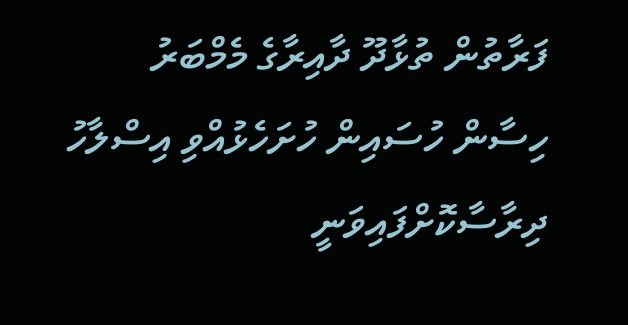ފަރާތުން ތުޅާދޫ ދާއިރާގެ މެމްބަރު ހިސާން ހުސައިން ހުށަހެޅުއްވި އިސްލާހު ދިރާސާކޮށްފައިވަނީ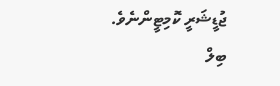ޖުޑީޝަރީ ކޮމިޓީންނެވެ. ބިލް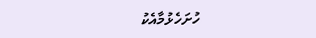ހުށަހެޅުމާއެކު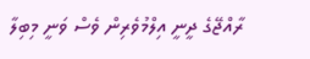ރާއްޖޭގެ ދީނީ އިލްމުވެރިން ވެސް ވަނީ މިބިލާ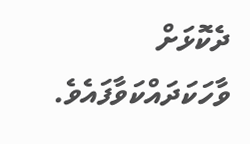ދެކޮޅަށް ވާހަކަދައްކަވާފައެވެ.